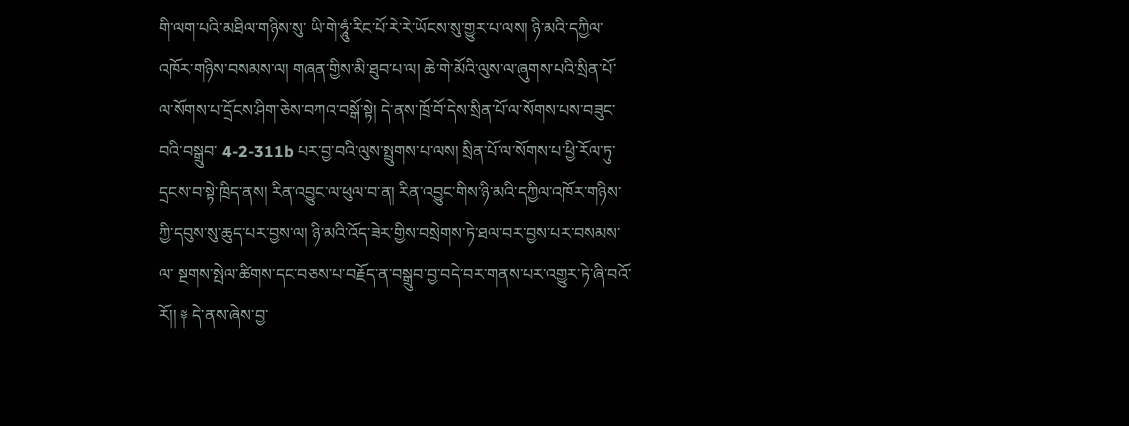གི་ལག་པའི་མཐིལ་གཉིས་སུ་ ཡི་གེ་ཧཱུཾ་རིང་པོ་རེ་རེ་ཡོངས་སུ་གྱུར་པ་ལས། ཉི་མའི་དཀྱིལ་འཁོར་གཉིས་བསམས་ལ། གཞན་གྱིས་མི་ཐུབ་པ་ལ། ཆེ་གེ་མོའི་ལུས་ལ་ཞུགས་པའི་སྲིན་པོ་ལ་སོགས་པ་དྲོངས་ཤིག་ཅེས་བཀའ་བསྒོ་སྟེ། དེ་ནས་ཁྲོ་བོ་དེས་སྲིན་པོ་ལ་སོགས་པས་བཟུང་བའི་བསྒྲུབ་ 4-2-311b པར་བྱ་བའི་ལུས་སྤྲུགས་པ་ལས། སྲིན་པོ་ལ་སོགས་པ་ཕྱི་རོལ་ཏུ་དྲངས་བ་སྟེ་ཁྲིད་ནས། རིན་འབྱུང་ལ་ཕུལ་བ་ན། རིན་འབྱུང་གིས་ཉི་མའི་དཀྱིལ་འཁོར་གཉིས་ཀྱི་དབུས་སུ་ཆུད་པར་བྱས་ལ། ཉི་མའི་འོད་ཟེར་གྱིས་བསྲེགས་ཏེ་ཐལ་བར་བྱས་པར་བསམས་ལ་ སྔགས་སྤེལ་ཚིགས་དང་བཅས་པ་བརྗོད་ན་བསྒྲུབ་བྱ་བདེ་བར་གནས་པར་འགྱུར་ཏེ་ཞི་བའོ་རོ།། ༈ དེ་ནས་ཞེས་བྱ་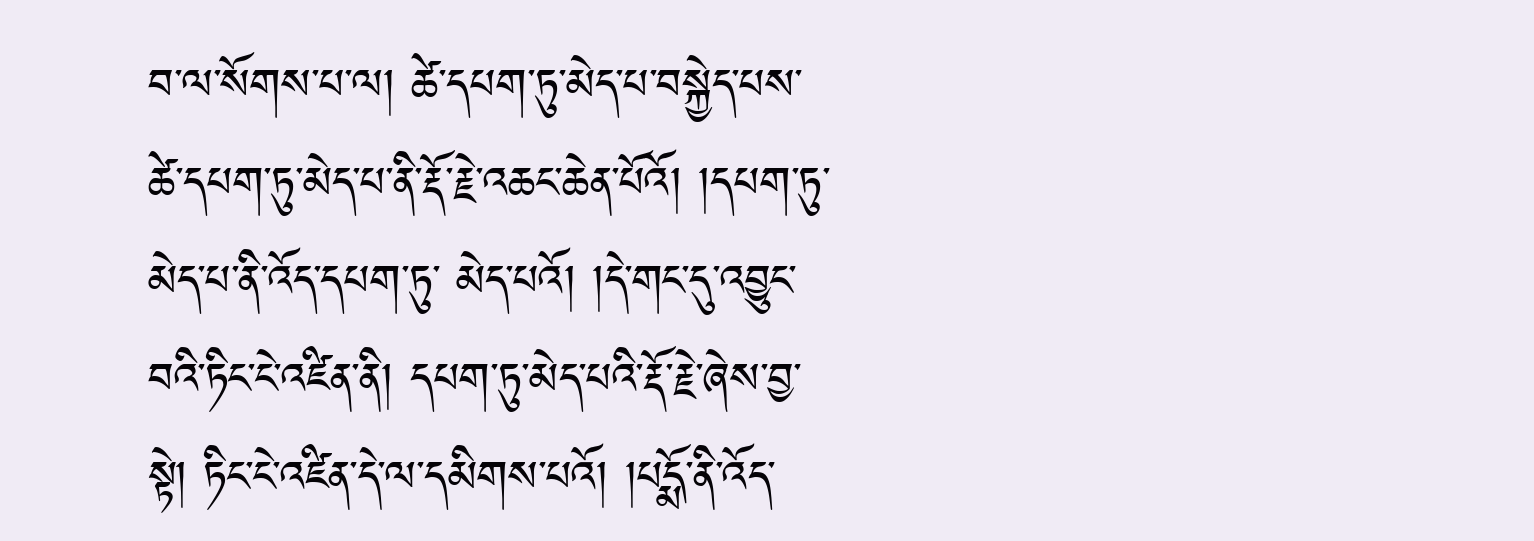བ་ལ་སོགས་པ་ལ། ཚེ་དཔག་ཏུ་མེད་པ་བསྐྱེད་པས་ཚེ་དཔག་ཏུ་མེད་པ་ནི་རྡོ་རྗེ་འཆང་ཆེན་པོའོ། །དཔག་ཏུ་མེད་པ་ནི་འོད་དཔག་ཏུ་ མེད་པའོ། །དེ་གང་དུ་འབྱུང་བའི་ཏིང་ངེ་འཛིན་ནི། དཔག་ཏུ་མེད་པའི་རྡོ་རྗེ་ཞེས་བྱ་སྟེ། ཏིང་ངེ་འཛིན་དེ་ལ་དམིགས་པའོ། །པདྨོ་ནི་འོད་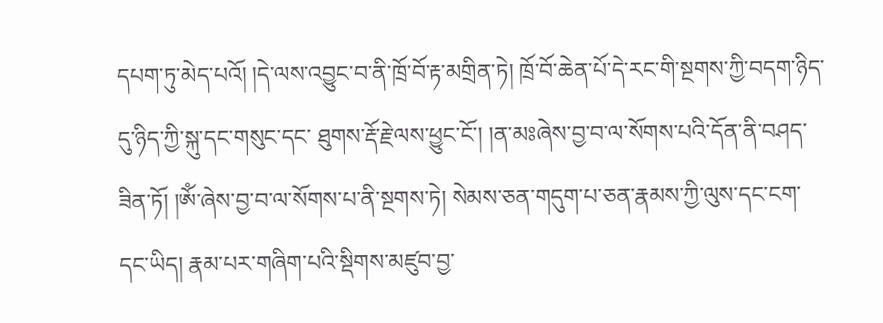དཔག་ཏུ་མེད་པའོ། །དེ་ལས་འབྱུང་བ་ནི་ཁྲོ་བོ་རྟ་མགྲིན་ཏེ། ཁྲོ་བོ་ཆེན་པོ་དེ་རང་གི་སྔགས་ཀྱི་བདག་ཉིད་དུ་ཉིད་ཀྱི་སྐུ་དང་གསུང་དང་ ཐུགས་རྡོ་རྗེ་ལས་ཕྱུང་ངོ་། །ན་མཿཞེས་བྱ་བ་ལ་སོགས་པའི་དོན་ནི་བཤད་ཟིན་ཏོ། །ཨོཾ་ཞེས་བྱ་བ་ལ་སོགས་པ་ནི་སྔགས་ཏེ། སེམས་ཅན་གདུག་པ་ཅན་རྣམས་ཀྱི་ལུས་དང་ངག་དང་ཡིད། རྣམ་པར་གཞིག་པའི་སྡིགས་མཛུབ་བྱ་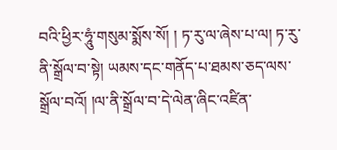བའི་ཕྱིར་ཧཱུཾ་གསུམ་སྨོས་སོ། ། ཏ་རུ་ལ་ཞེས་པ་ལ། ཏ་རུ་ནི་སྒྲོལ་བ་སྟེ། ཡམས་དང་གནོད་པ་ཐམས་ཅད་ལས་སྒྲོལ་བའོ། །ལ་ནི་སྒྲོལ་བ་དེ་ལེན་ཞིང་འཛིན་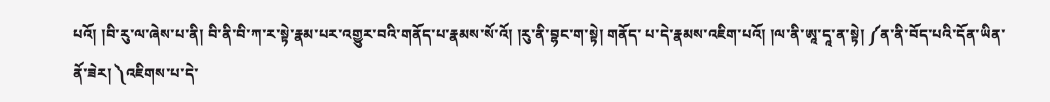པའོ། །བི་རུ་ལ་ཞེས་པ་ནི། བི་ནི་བི་ཀ་ར་སྟེ་རྣམ་པར་འགྱུར་བའི་གནོད་པ་རྣམས་སོ་འོ། །རུ་ནི་བྷང་ག་སྟེ། གནོད་ པ་དེ་རྣམས་འཇིག་པའོ། །ལ་ནི་ཨཱ་དཱ་ན་སྟེ། ༼ན་ནི་བོད་པའི་དོན་ཡིན་ནོ་ཟེར། ༽འཇིགས་པ་དེ་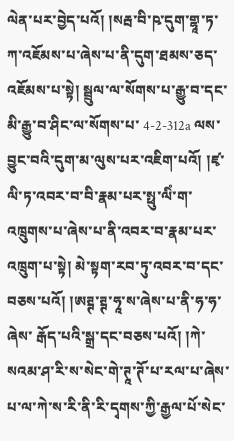ལེན་པར་བྱེད་པའོ། །སརྦ་བི་ཥ་དུག་གྷཱ་ཏ་ཀ་འཇོམས་པ་ཞེས་པ་ནི་དུག་ཐམས་ཅད་འཇོམས་པ་སྟེ། སྦྲུལ་ལ་སོགས་པ་རྒྱུ་བ་དང་མི་རྒྱུ་བ་ཤིང་ལ་སོགས་པ་ 4-2-312a ལས་བྱུང་བའི་དུག་མ་ལུས་པར་འཇིག་པའོ། །ཛྭ་ལི་ཏ་འབར་བ་བི་རྣམ་པར་སྥུ་ལིཾ་ག་འཁྲུགས་པ་ཞེས་པ་ནི་འབར་བ་རྣམ་པར་འཁྲུག་པ་སྟེ། མེ་སྟག་རབ་ཏུ་འབར་བ་དང་བཅས་པའོ། །ཨཊྚ་ཊྚ་ཧཱ་ས་ཞེས་པ་ནི་ཧ་ཧ་ཞེས་ རྒོད་པའི་སྒྲ་དང་བཅས་པའོ། །ཀེ་སའམ་ཤ་རི་ས་སེང་གེ་ཊཱ་ཊོ་པ་རལ་པ་ཞེས་པ་ལ་ཀེ་ས་རི་ནི་རི་དྭགས་ཀྱི་རྒྱལ་པོ་སེང་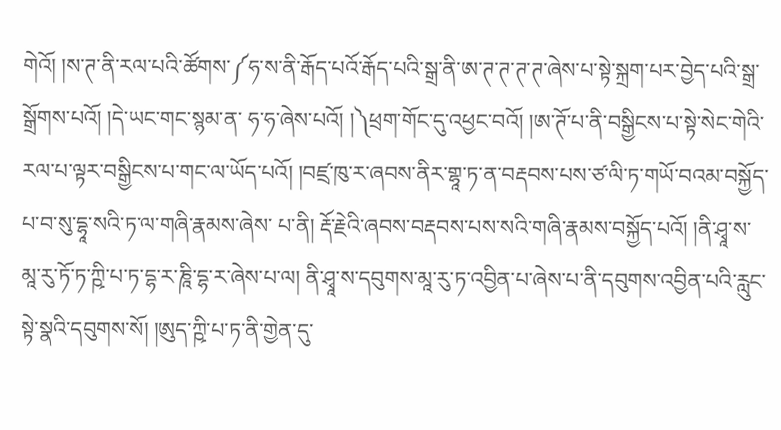གེའོ། །ས་ཊ་ནི་རལ་པའི་ཚོགས་༼ཧ་ས་ནི་རྒོད་པའོ་རྒོད་པའི་སྒྲ་ནི་ཨ་ཊ་ཊ་ཊ་ཊ་ཞེས་པ་སྟེ་སྐྲག་པར་བྱེད་པའི་སྒྲ་སྒྲོགས་པའོ། །དེ་ཡང་གང་སྙམ་ན་ ཧ་ཧ་ཞེས་པའོ། །༽ཕྲག་གོང་དུ་འཕྱང་བའོ། །ཨ་ཊོ་པ་ནི་བསྒྱིངས་པ་སྟེ་སེང་གེའི་རལ་པ་ལྟར་བསྒྱིངས་པ་གང་ལ་ཡོད་པའོ། །བཛྲ་ཁུ་ར་ཞབས་ནིར་གྷཱ་ཏ་ན་བརྡབས་པས་ཙ་ལི་ཏ་གཡོ་བའམ་བསྐྱོད་པ་བ་སུ་དྷཱ་སའི་ཏ་ལ་གཞི་རྣམས་ཞེས་ པ་ནི། རྡོ་རྗེའི་ཞབས་བརྡབས་པས་སའི་གཞི་རྣམས་བསྐྱོད་པའོ། །ནི་ཤྭཱ་ས་མཱ་རུ་ཏོ་ཏ་ཀྵི་པ་ཏ་དྷ་ར་ཎཱི་དྷ་ར་ཞེས་པ་ལ། ནི་ཤྭཱ་ས་དབུགས་མཱ་རུ་ཏ་འབྱིན་པ་ཞེས་པ་ནི་དབུགས་འབྱིན་པའི་རླུང་སྟེ་སྣའི་དབུགས་སོ། །ཨུད་ཀྵི་པ་ཏ་ནི་གྱེན་དུ་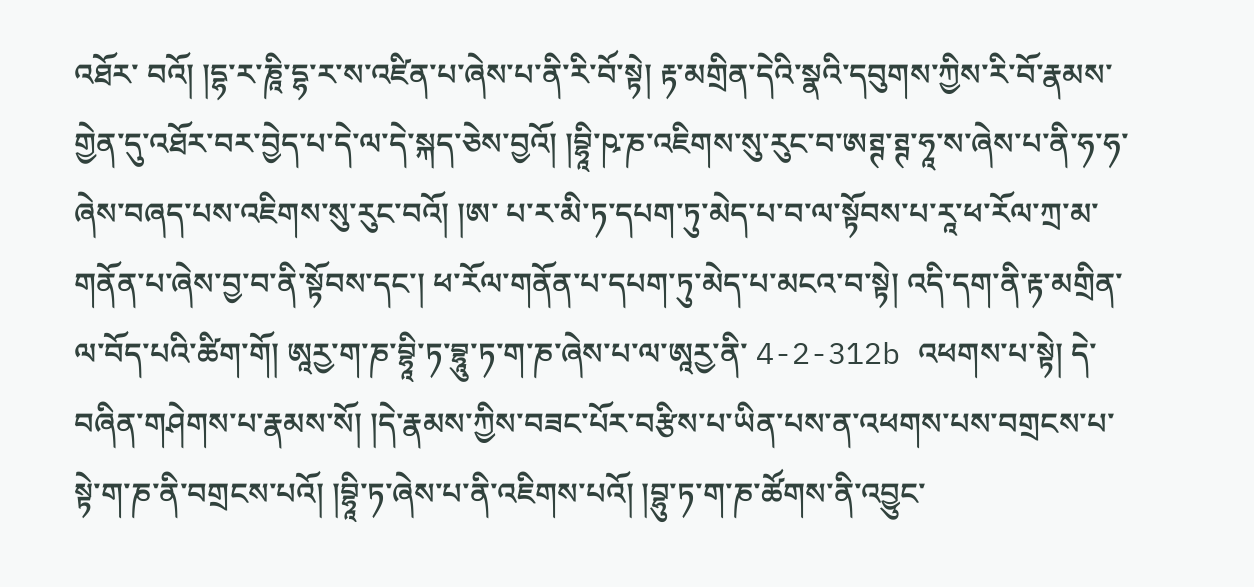འཐོར་ བའོ། །དྷ་ར་ཎཱི་དྷ་ར་ས་འཛིན་པ་ཞེས་པ་ནི་རི་བོ་སྟེ། རྟ་མགྲིན་དེའི་སྣའི་དབུགས་ཀྱིས་རི་བོ་རྣམས་གྱེན་དུ་འཐོར་བར་བྱེད་པ་དེ་ལ་དེ་སྐད་ཅེས་བྱའོ། །བྷཱི་ཥ་ཎ་འཇིགས་སུ་རུང་བ་ཨཊྚ་ཊྚ་ཧཱ་ས་ཞེས་པ་ནི་ཧ་ཧ་ཞེས་བཞད་པས་འཇིགས་སུ་རུང་བའོ། །ཨ་ པ་ར་མི་ཏ་དཔག་ཏུ་མེད་པ་བ་ལ་སྟོབས་པ་རཱ་ཕ་རོལ་ཀྲ་མ་གནོན་པ་ཞེས་བྱ་བ་ནི་སྟོབས་དང་། ཕ་རོལ་གནོན་པ་དཔག་ཏུ་མེད་པ་མངའ་བ་སྟེ། འདི་དག་ནི་རྟ་མགྲིན་ལ་བོད་པའི་ཚིག་གོ། ཨཱརྱ་ག་ཎ་བྷཱི་ཏ་བྷཱུ་ཏ་ག་ཎ་ཞེས་པ་ལ་ཨཱརྱ་ནི་ 4-2-312b འཕགས་པ་སྟེ། དེ་བཞིན་གཤེགས་པ་རྣམས་སོ། །དེ་རྣམས་ཀྱིས་བཟང་པོར་བརྩིས་པ་ཡིན་པས་ན་འཕགས་པས་བགྲངས་པ་སྟེ་ག་ཎ་ནི་བགྲངས་པའོ། །བྷཱི་ཏ་ཞེས་པ་ནི་འཇིགས་པའོ། །བྷུ་ཏ་ག་ཎ་ཚོགས་ནི་འབྱུང་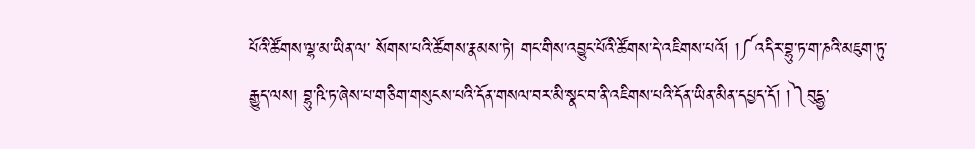པོའི་ཚོགས་ལྷ་མ་ཡིན་ལ་ སོགས་པའི་ཚོགས་རྣམས་ཏེ། གང་གིས་འབྱུང་པོའི་ཚོགས་དེ་འཇིགས་པའོ། །༼འདིར་བྷུ་ཏ་ག་ཎའི་མཇུག་ཏུ་རྒྱུད་ལས། བྷུ་ཥི་ཏ་ཞེས་པ་གཅིག་གསུངས་པའི་དོན་གསལ་བར་མི་སྣང་བ་ནི་འཇིགས་པའི་དོན་ཡིན་མིན་དཔྱད་དོ། །༽བུདྷྱ་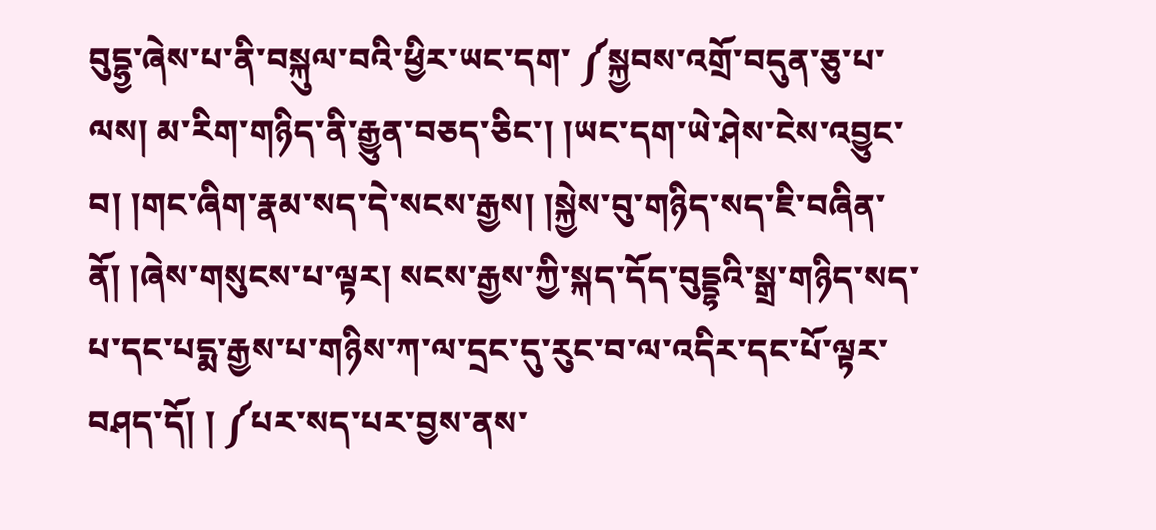བུདྷྱ་ཞེས་པ་ནི་བསྐུལ་བའི་ཕྱིར་ཡང་དག་ ༼སྐྱབས་འགྲོ་བདུན་ཅུ་པ་ལས། མ་རིག་གཉིད་ནི་རྒྱུན་བཅད་ཅིང་། །ཡང་དག་ཡེ་ཤེས་ངེས་འབྱུང་བ། །གང་ཞིག་རྣམ་སད་དེ་སངས་རྒྱས། །སྐྱེས་བུ་གཉིད་སད་ཇི་བཞིན་ནོ། །ཞེས་གསུངས་པ་ལྟར། སངས་རྒྱས་ཀྱི་སྐད་དོད་བུདྡྷའི་སྒྲ་གཉིད་སད་པ་དང་པདྨ་རྒྱས་པ་གཉིས་ཀ་ལ་དྲང་དུ་རུང་བ་ལ་འདིར་དང་པོ་ལྟར་བཤད་དོ། ། ༼པར་སད་པར་བྱས་ནས་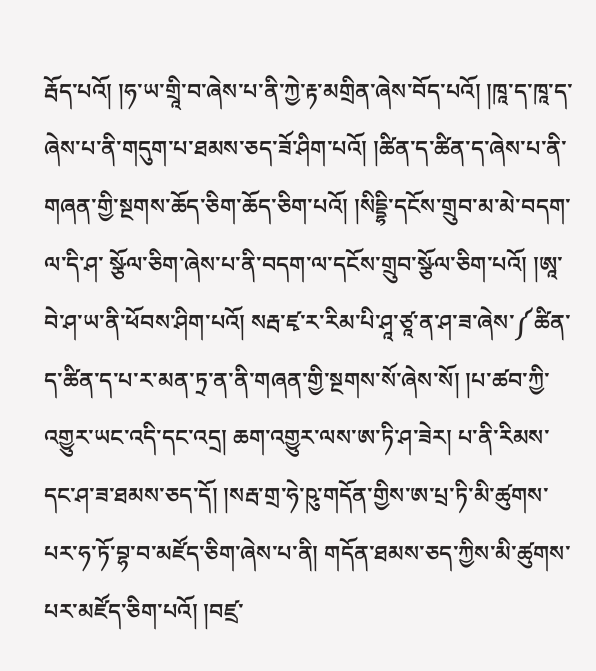རྦོད་པའོ། །ཧ་ཡ་གྲཱི་བ་ཞེས་པ་ནི་ཀྱེ་རྟ་མགྲིན་ཞེས་བོད་པའོ། །ཁཱ་ད་ཁཱ་ད་ཞེས་པ་ནི་གདུག་པ་ཐམས་ཅད་ཟོ་ཤིག་པའོ། །ཚིན་ད་ཚིན་ད་ཞེས་པ་ནི་གཞན་གྱི་སྔགས་ཆོད་ཅིག་ཆོད་ཅིག་པའོ། །སིདྡྷི་དངོས་གྲུབ་མ་མེ་བདག་ལ་དི་ཤ་ སྩོལ་ཅིག་ཞེས་པ་ནི་བདག་ལ་དངོས་གྲུབ་སྩོལ་ཅིག་པའོ། །ཨཱ་བེ་ཤ་ཡ་ནི་ཕོབས་ཤིག་པའོ། སརྦ་ཛྭ་ར་རིམ་པི་ཤཱ་ཙཱ་ན་ཤ་ཟ་ཞེས་༼ཚིན་ད་ཚིན་ད་པ་ར་མན་ཏྲ་ན་ནི་གཞན་གྱི་སྔགས་སོ་ཞེས་སོ། །པ་ཚབ་ཀྱི་འགྱུར་ཡང་འདི་དང་འདྲ། ཆག་འགྱུར་ལས་ཨ་ཏི་ཤ་ཟེར། པ་ནི་རིམས་དང་ཤ་ཟ་ཐམས་ཅད་དོ། །སརྦ་གྲ་ཧེ་ཥུ་གདོན་གྱིས་ཨ་པྲ་ཏི་མི་ཚུགས་པར་ཧ་ཏོ་བྷ་བ་མཛོད་ཅིག་ཞེས་པ་ནི། གདོན་ཐམས་ཅད་ཀྱིས་མི་ཚུགས་པར་མཛོད་ཅིག་པའོ། །བཛྲ་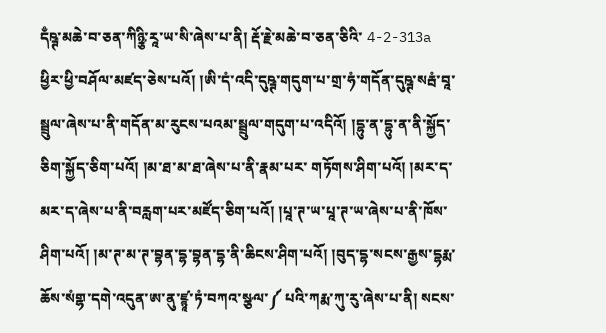དྃཥྚ་མཆེ་བ་ཅན་ཀིཉྩི་རཱ་ཡ་སི་ཞེས་པ་ནི། རྡོ་རྗེ་མཆེ་བ་ཅན་ཅིའི་ 4-2-313a ཕྱིར་ཕྱི་བཤོལ་མཛད་ཅེས་པའོ། །ཨི་དཾ་འདི་དུཥྚ་གདུག་པ་གྲ་ཧཾ་གདོན་དུཥྚ་སརྦཾ་བཱ་སྦྲུལ་ཞེས་པ་ནི་གདོན་མ་རུངས་པའམ་སྦྲུལ་གདུག་པ་འདིའོ། །དྷུ་ན་དྷུ་ན་ནི་སྐྱོད་ཅིག་སྐྱོད་ཅིག་པའོ། །མ་ཐ་མ་ཐ་ཞེས་པ་ནི་རྣམ་པར་ གཏོགས་ཤིག་པའོ། །མར་ད་མར་ད་ཞེས་པ་ནི་བརླག་པར་མཛོད་ཅིག་པའོ། །པཱ་ཊ་ཡ་པཱ་ཊ་ཡ་ཞེས་པ་ནི་ཁོས་ཤིག་པའོ། །མ་ཊ་མ་ཊ་བྷན་དྷ་བྷན་དྷ་ནི་ཆིངས་ཤིག་པའོ། །བུད་དྷ་སངས་རྒྱས་དྷརྨ་ཆོས་སཾགྷ་དགེ་འདུན་ཨ་ནུ་ཛྙཱ་ཏཾ་བཀའ་སྩལ་༼ པའི་ཀརྨ་ཀུ་རུ་ཞེས་པ་ནི། སངས་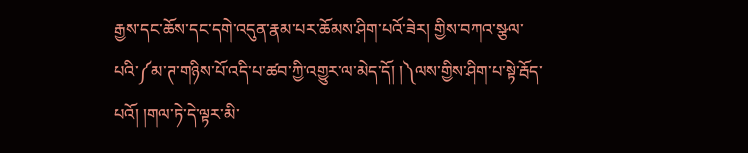རྒྱས་དང་ཆོས་དང་དགེ་འདུན་རྣམ་པར་ཆོམས་ཤིག་པའོ་ཟེར། གྱིས་བཀའ་སྩལ་པའི་༼མ་ཊ་གཉིས་པོ་འདི་པ་ཚབ་ཀྱི་འགྱུར་ལ་མེད་དོ། །༽ལས་གྱིས་ཤིག་པ་སྟེ་རྦོད་པའོ། །གལ་ཏེ་དེ་ལྟར་མི་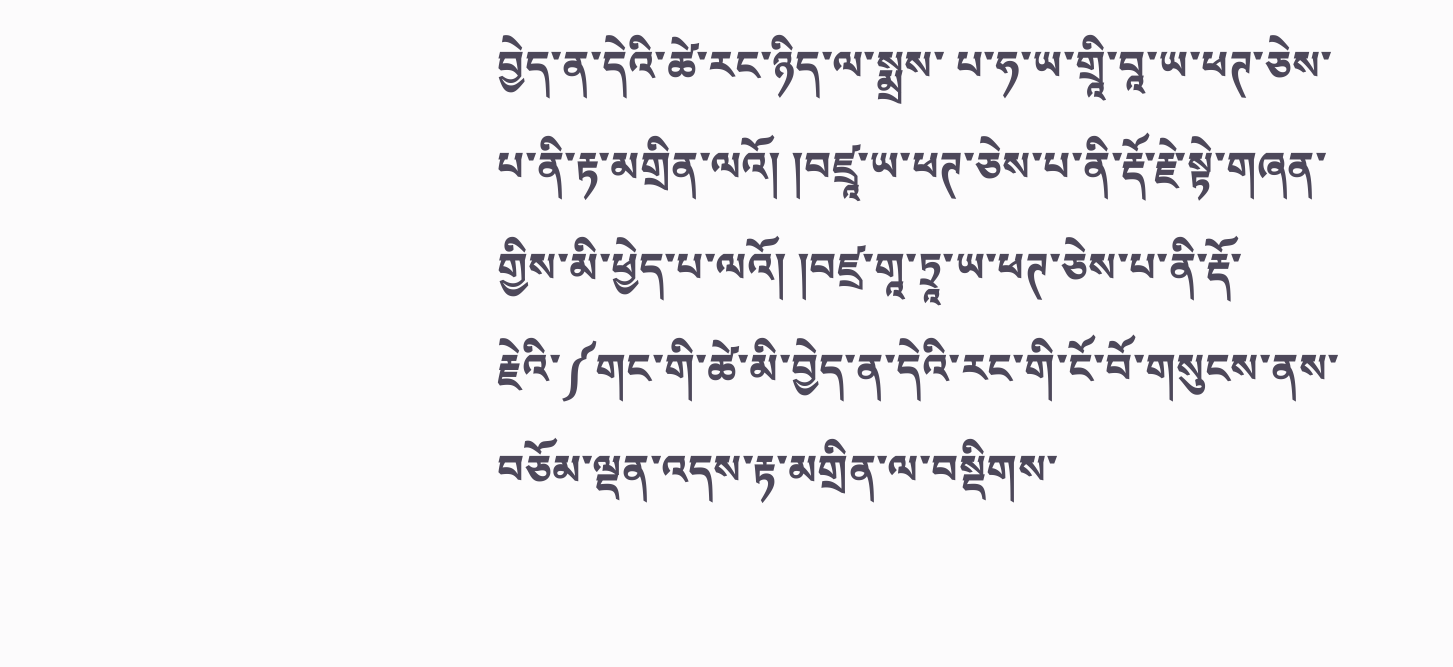བྱེད་ན་དེའི་ཚེ་རང་ཉིད་ལ་སྨྲས་ པ་ཧ་ཡ་གྲཱི་བཱ་ཡ་ཕཊ་ཅེས་པ་ནི་རྟ་མགྲིན་ལའོ། །བཛྲཱ་ཡ་ཕཊ་ཅེས་པ་ནི་རྡོ་རྗེ་སྟེ་གཞན་གྱིས་མི་ཕྱེད་པ་ལའོ། །བཛྲ་གཱ་ཏྲཱ་ཡ་ཕཊ་ཅེས་པ་ནི་རྡོ་རྗེའི་༼གང་གི་ཚེ་མི་བྱེད་ན་དེའི་རང་གི་ངོ་བོ་གསུངས་ནས་བཅོམ་ལྡན་འདས་རྟ་མགྲིན་ལ་བསྡིགས་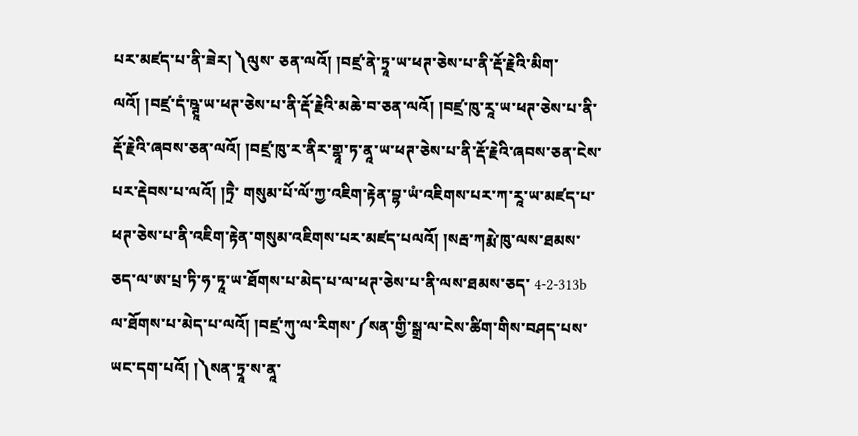པར་མཛད་པ་ནི་ཟེར། ༽ལུས་ ཅན་ལའོ། །བཛྲ་ནེ་ཏྲཱ་ཡ་ཕཊ་ཅེས་པ་ནི་རྡོ་རྗེའི་མིག་ལའོ། །བཛྲ་དཾ་ཥྚཱ་ཡ་ཕཊ་ཅེས་པ་ནི་རྡོ་རྗེའི་མཆེ་བ་ཅན་ལའོ། །བཛྲ་ཁུ་རཱ་ཡ་ཕཊ་ཅེས་པ་ནི་རྡོ་རྗེའི་ཞབས་ཅན་ལའོ། །བཛྲ་ཁུ་ར་ནིར་གྷཱ་ཏ་ནཱ་ཡ་ཕཊ་ཅེས་པ་ནི་རྡོ་རྗེའི་ཞབས་ཅན་ངེས་པར་རྡེབས་པ་ལའོ། །ཏྲཻ་ གསུམ་པོ་ལོ་ཀྱ་འཇིག་རྟེན་བྷ་ཡཾ་འཇིགས་པར་ཀ་རཱ་ཡ་མཛད་པ་ཕཊ་ཅེས་པ་ནི་འཇིག་རྟེན་གསུམ་འཇིགས་པར་མཛད་པལའོ། །སརྦ་ཀརྨེ་ཁུ་ལས་ཐམས་ཅད་ལ་ཨ་པྲ་ཏི་ཧ་ཏཱ་ཡ་ཐོགས་པ་མེད་པ་ལ་ཕཊ་ཅེས་པ་ནི་ལས་ཐམས་ཅད་ 4-2-313b ལ་ཐོགས་པ་མེད་པ་ལའོ། །བཛྲ་ཀུ་ལ་རིགས་༼སན་གྱི་སྒྲ་ལ་ངེས་ཚིག་གིས་བཤད་པས་ཡང་དག་པའོ། །༽སན་ཏྲཱ་ས་ནཱ་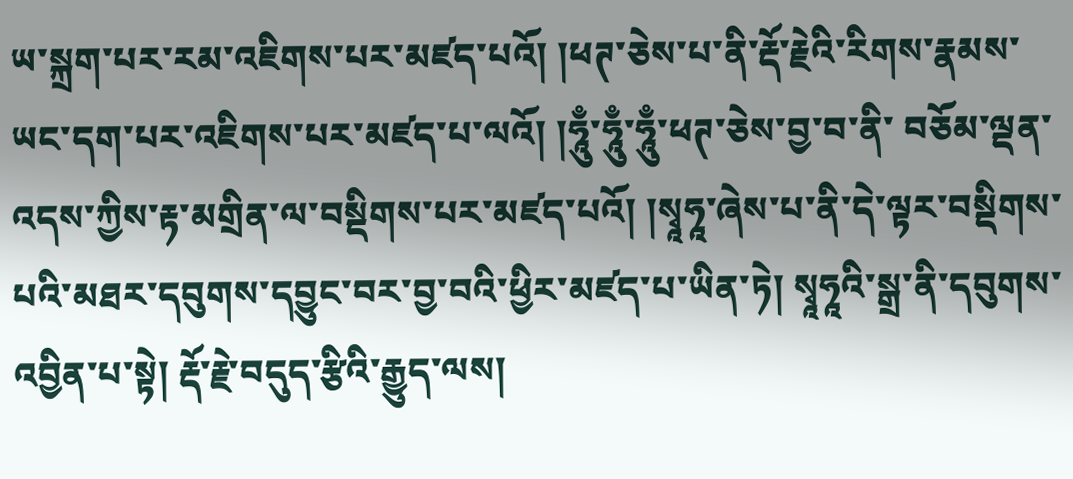ཡ་སྐྲག་པར་རམ་འཇིགས་པར་མཛད་པའོ། །ཕཊ་ཅེས་པ་ནི་རྡོ་རྗེའི་རིགས་རྣམས་ཡང་དག་པར་འཇིགས་པར་མཛད་པ་ལའོ། །ཧཱུྃ་ཧཱུྃ་ཧཱུྃ་ཕཊ་ཅེས་བྱ་བ་ནི་ བཅོམ་ལྡན་འདས་ཀྱིས་རྟ་མགྲིན་ལ་བསྡིགས་པར་མཛད་པའོ། །སྭཱཧཱ་ཞེས་པ་ནི་དེ་ལྟར་བསྡིགས་པའི་མཐར་དབུགས་དབྱུང་བར་བྱ་བའི་ཕྱིར་མཛད་པ་ཡིན་ཏེ། སྭཱཧཱའི་སྒྲ་ནི་དབུགས་འབྱིན་པ་སྟེ། རྡོ་རྗེ་བདུད་རྩིའི་རྒྱུད་ལས།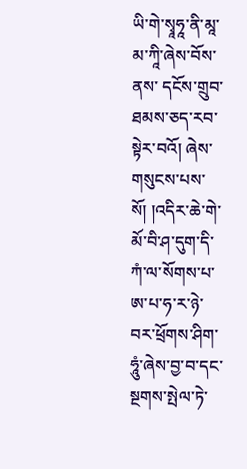ཡི་གེ་སྭཱཧཱ་ནི་མཱ་མ་ཀཱི་ཞེས་བོས་ནས་ དངོས་གྲུབ་ཐམས་ཅད་རབ་སྟེར་བའོ། ཞེས་གསུངས་པས་སོ། །འདིར་ཆེ་གེ་མོ་བི་ཤ་དུག་དི་ཀཾ་ལ་སོགས་པ་ཨ་པ་ཧ་ར་ཉེ་བར་ཕྲོགས་ཤིག་ཧཱུཾ་ཞེས་བྱ་བ་དང་སྔགས་སྤེལ་ཏེ་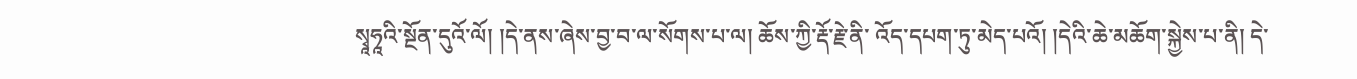སྭཱཧཱའི་སྔོན་དུའོ་ལོ། །དེ་ནས་ཞེས་བྱ་བ་ལ་སོགས་པ་ལ། ཆོས་ཀྱི་རྡོ་རྗེ་ནི་ འོད་དཔག་ཏུ་མེད་པའོ། །དེའི་ཆེ་མཆོག་སྐྱེས་པ་ནི། དེ་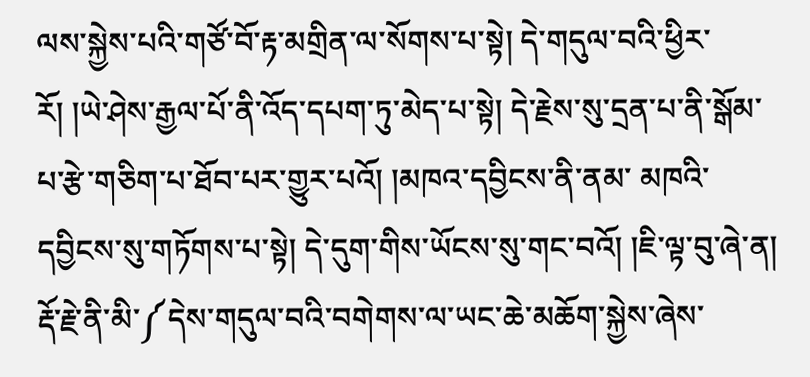ལས་སྐྱེས་པའི་གཙོ་བོ་རྟ་མགྲིན་ལ་སོགས་པ་སྟེ། དེ་གདུལ་བའི་ཕྱིར་རོ། །ཡེ་ཤེས་རྒྱལ་པོ་ནི་འོད་དཔག་ཏུ་མེད་པ་སྟེ། དེ་རྗེས་སུ་དྲན་པ་ནི་སྒོམ་པ་རྩེ་གཅིག་པ་ཐོབ་པར་གྱུར་པའོ། །མཁའ་དབྱིངས་ནི་ནམ་ མཁའི་དབྱིངས་སུ་གཏོགས་པ་སྟེ། དེ་དུག་གིས་ཡོངས་སུ་གང་བའོ། །ཇི་ལྟ་བུ་ཞེ་ན། རྡོ་རྗེ་ནི་མི་༼དེས་གདུལ་བའི་བགེགས་ལ་ཡང་ཆེ་མཆོག་སྐྱེས་ཞེས་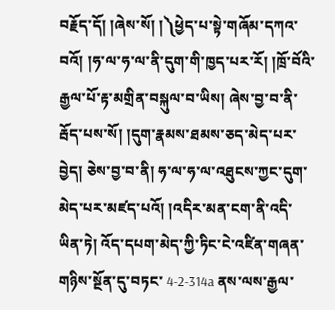བརྗོད་དོ། །ཞེས་སོ། །༽ཕྱེད་པ་སྟེ་གཞོམ་དཀའ་བའོ། །ཧ་ལ་ཧ་ལ་ནི་དུག་གི་ཁྱད་པར་རོ། །ཁྲོ་བོའི་ རྒྱལ་པོ་རྟ་མགྲིན་བསྐུལ་བ་ཡིས། ཞེས་བྱ་བ་ནི་རྦོད་པས་སོ། །དུག་རྣམས་ཐམས་ཅད་མེད་པར་བྱེད། ཅེས་བྱ་བ་ནི། ཧ་ལ་ཧ་ལ་འཐུངས་ཀྱང་དུག་མེད་པར་མཛད་པའོ། །འདིར་མན་ངག་ནི་འདི་ཡིན་ཏེ། འོད་དཔག་མེད་ཀྱི་ཏིང་ངེ་འཛིན་གཞན་གཉིས་སྔོན་དུ་བཏང་ 4-2-314a ནས་ལས་རྒྱལ་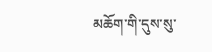མཆོག་གི་དུས་སུ་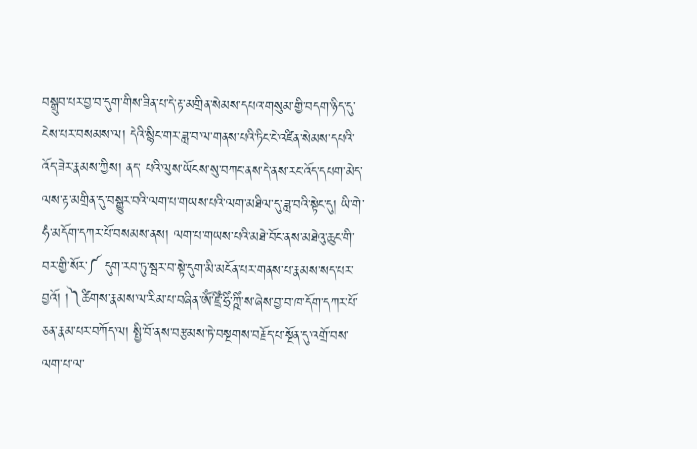བསྒྲུབ་པར་བྱ་བ་དུག་གིས་ཟིན་པ་དེ་རྟ་མགྲིན་སེམས་དཔའ་གསུམ་གྱི་བདག་ཉིད་དུ་ངེས་པར་བསམས་ལ། དེའི་སྙིང་གར་ཟླ་བ་ལ་གནས་པའི་ཏིང་ངེ་འཛིན་སེམས་དཔའི་འོད་ཟེར་རྣམས་ཀྱིས། ནད་ པའི་ལུས་ཡོངས་སུ་བཀང་ནས་དེ་ནས་རང་འོད་དཔག་མེད་ལས་རྟ་མགྲིན་དུ་བསྒྱུར་བའི་ལག་པ་གཡས་པའི་ལག་མཐིལ་དུ་ཟླ་བའི་སྟེང་དུ། ཡི་གེ་ཧཾ་མདོག་དཀར་པོ་བསམས་ནས། ལག་པ་གཡས་པའི་མཐེ་བོང་ནས་མཐེའུ་ཆུང་གི་བར་གྱི་སོར་༼ དུག་རབ་ཏུ་སྦར་བ་སྟེ་དུག་མི་མངོན་པར་གནས་པ་རྣམས་སད་པར་བྱའོ། །༽ཚིགས་རྣམས་ལ་རིམ་པ་བཞིན་ཨོཾ་ཛྲིཾ་ཧྲིཾ་ཀྵིཾ་ས་ཞེས་བྱ་བ་ཁ་དོག་དཀར་པོ་ཅན་རྣམ་པར་བཀོད་ལ། སྤྱི་བོ་ནས་བརྩམས་ཏེ་བསྔགས་བརྗོད་པ་སྔོན་དུ་འགྲོ་བས་ལག་པ་ལ་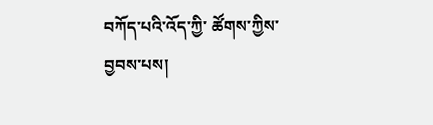བཀོད་པའི་འོད་ཀྱི་ ཚོགས་ཀྱིས་བྱབས་པས།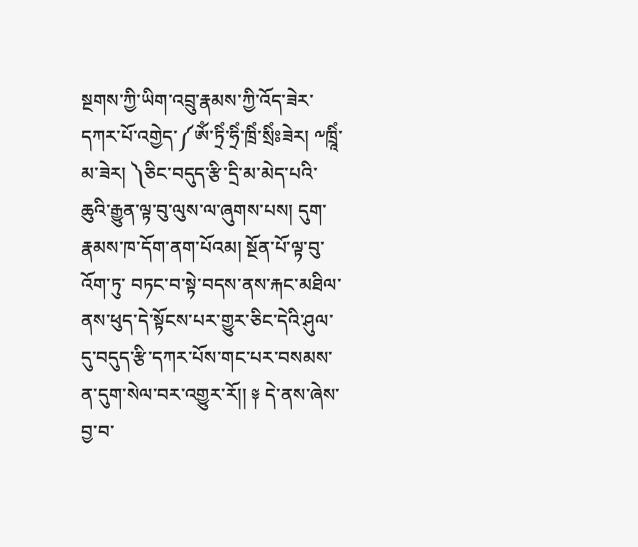སྔགས་ཀྱི་ཡིག་འབྲུ་རྣམས་ཀྱི་འོད་ཟེར་དཀར་པོ་འགྱེད་༼ཨོཾ་ཏྲིཾ་ཧྲིཾ་ཁྲིཾ་སྲིཾཿཟེར། ༸ཁྲཱིཾ་མ་ཟེར། ༽ཅིང་བདུད་རྩི་དྲི་མ་མེད་པའི་ཆུའི་རྒྱུན་ལྟ་བུ་ལུས་ལ་ཞུགས་པས། དུག་རྣམས་ཁ་དོག་ནག་པོའམ། སྔོན་པོ་ལྟ་བུ་འོག་ཏུ་ བཏང་བ་སྟེ་བདས་ནས་རྐང་མཐིལ་ནས་ཕུད་དེ་སྟོངས་པར་གྱུར་ཅིང་དེའི་ཤུལ་དུ་བདུད་རྩི་དཀར་པོས་གང་པར་བསམས་ན་དུག་སེལ་བར་འགྱུར་རོ།། ༈ དེ་ནས་ཞེས་བྱ་བ་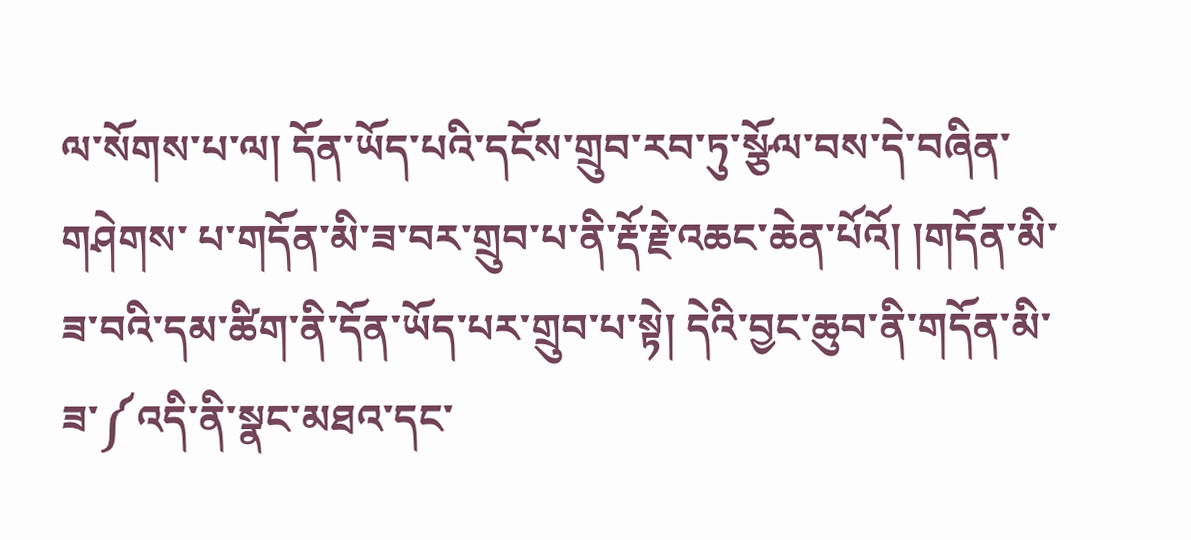ལ་སོགས་པ་ལ། དོན་ཡོད་པའི་དངོས་གྲུབ་རབ་ཏུ་སྩོལ་བས་དེ་བཞིན་གཤེགས་ པ་གདོན་མི་ཟ་བར་གྲུབ་པ་ནི་རྡོ་རྗེ་འཆང་ཆེན་པོའོ། །གདོན་མི་ཟ་བའི་དམ་ཚིག་ནི་དོན་ཡོད་པར་གྲུབ་པ་སྟེ། དེའི་བྱང་ཆུབ་ནི་གདོན་མི་ཟ་༼འདི་ནི་སྣང་མཐའ་དང་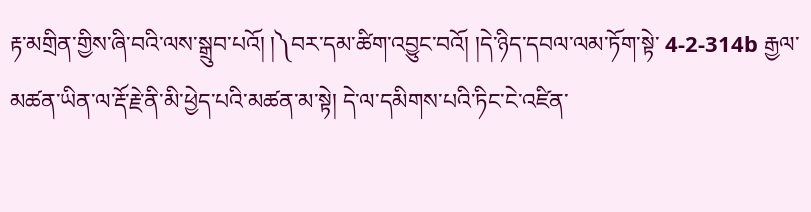རྟ་མགྲིན་གྱིས་ཞི་བའི་ལས་སྒྲུབ་པའོ། །༽བར་དམ་ཚིག་འབྱུང་བའོ། །དེ་ཉིད་དབལ་ལམ་ཏོག་སྟེ་ 4-2-314b རྒྱལ་མཚན་ཡིན་ལ་རྡོ་རྗེ་ནི་མི་ཕྱེད་པའི་མཚན་མ་སྟེ། དེ་ལ་དམིགས་པའི་ཏིང་ངེ་འཛིན་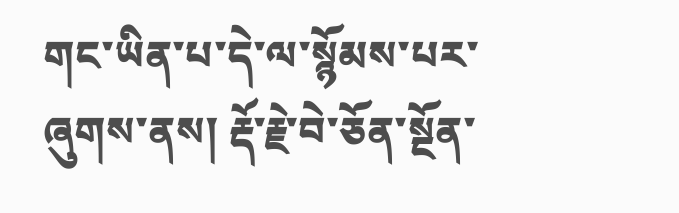གང་ཡིན་པ་དེ་ལ་སྙོམས་པར་ཞུགས་ནས། རྡོ་རྗེ་བེ་ཅོན་སྔོན་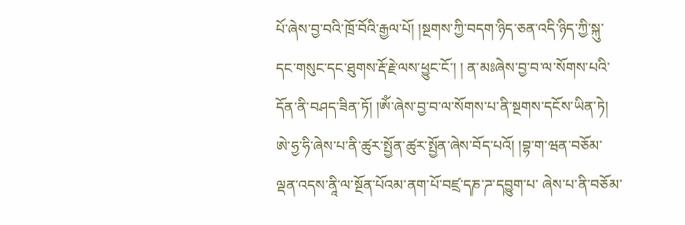པོ་ཞེས་བྱ་བའི་ཁྲོ་བོའི་རྒྱལ་པོ། །སྔགས་ཀྱི་བདག་ཉིད་ཅན་འདི་ཉིད་ཀྱི་སྐུ་དང་གསུང་དང་ཐུགས་རྡོ་རྗེ་ལས་ཕྱུང་ངོ་། ། ན་མཿཞེས་བྱ་བ་ལ་སོགས་པའི་དོན་ནི་བཤད་ཟིན་ཏོ། །ཨོཾ་ཞེས་བྱ་བ་ལ་སོགས་པ་ནི་སྔགས་དངོས་ཡིན་ཏེ། ཨེ་ཧྱ་ཧི་ཞེས་པ་ནི་ཚུར་སྤྱོན་ཚུར་སྤྱོན་ཞེས་བོད་པའོ། །བྷ་ག་ཝན་བཅོམ་ལྡན་འདས་ནཱི་ལ་སྔོན་པོའམ་ནག་པོ་བཛྲ་དཎ་ཌ་དབྱུག་པ་ ཞེས་པ་ནི་བཅོམ་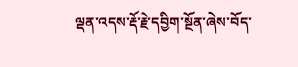ལྡན་འདས་རྡོ་རྗེ་དབྱིག་སྔོན་ཞེས་བོད་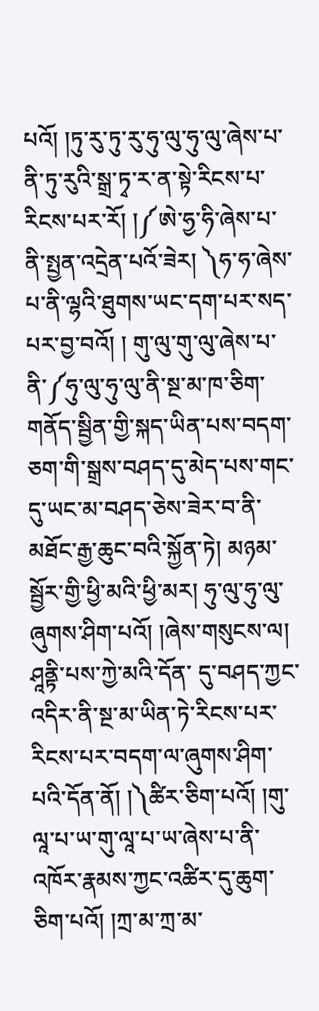པའོ། །ཏུ་རུ་ཏུ་རུ་ཧུ་ལུ་ཧུ་ལུ་ཞེས་པ་ནི་ཏུ་རུའི་སྒྲ་ཏྭ་ར་ན་སྟེ་རིངས་པ་རིངས་པར་རོ། །༼ཨེ་ཧྱ་ཧི་ཞེས་པ་ནི་སྤྱན་འདྲེན་པའོ་ཟེར། ༽ཧ་ཧ་ཞེས་པ་ནི་ལྷའི་ཐུགས་ཡང་དག་པར་སད་པར་བྱ་བའོ། ། གུ་ལུ་གུ་ལུ་ཞེས་པ་ནི་༼ཧུ་ལུ་ཧུ་ལུ་ནི་སྔ་མ་ཁ་ཅིག་གནོད་སྦྱིན་གྱི་སྐད་ཡིན་པས་བདག་ཅག་གི་སྒྲས་བཤད་དུ་མེད་པས་གང་དུ་ཡང་མ་བཤད་ཅེས་ཟེར་བ་ནི་མཐོང་རྒྱ་ཆུང་བའི་སྐྱོན་ཏེ། མཉམ་སྦྱོར་གྱི་ཕྱི་མའི་ཕྱི་མར། ཧུ་ལུ་ཧུ་ལུ་ཞུགས་ཤིག་པའོ། །ཞེས་གསུངས་ལ། ཤཱནྟི་པས་ཀྱེ་མའི་དོན་ དུ་བཤད་ཀྱང་འདིར་ནི་སྔ་མ་ཡིན་ཏེ་རིངས་པར་རིངས་པར་བདག་ལ་ཞུགས་ཤིག་པའི་དོན་ནོ། །༽ཚིར་ཅིག་པའོ། །གུ་ལཱ་པ་ཡ་གུ་ལཱ་པ་ཡ་ཞེས་པ་ནི་འཁོར་རྣམས་ཀྱང་འཚིར་དུ་ཆུག་ཅིག་པའོ། །ཀྲ་མ་ཀྲ་མ་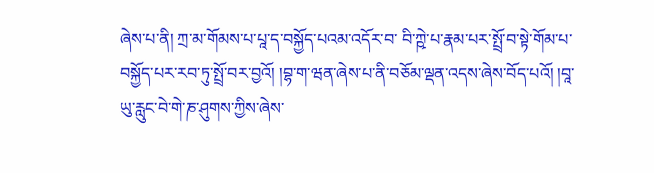ཞེས་པ་ནི། ཀྲ་མ་གོམས་པ་པཱ་ད་བསྐྱོད་པའམ་འདོར་བ་ བི་ཀྵེ་པ་རྣམ་པར་སྤྲོ་བ་སྟེ་གོམ་པ་བསྐྱོད་པར་རབ་ཏུ་སྤྲོ་བར་བྱའོ། །བྷ་ག་ཝན་ཞེས་པ་ནི་བཅོམ་ལྡན་འདས་ཞེས་བོད་པའོ། །བཱ་ཡུ་རླུང་བེ་གེ་ཎ་ཤུགས་ཀྱིས་ཞེས་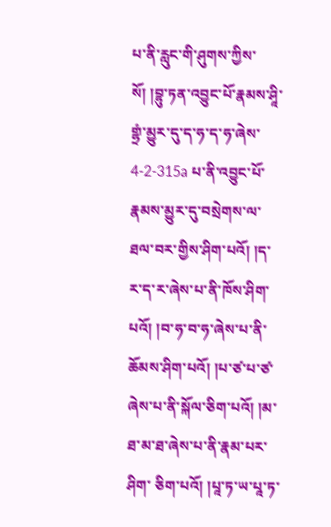པ་ནི་རླུང་གི་ཤུགས་ཀྱིས་སོ། །བྷུ་ཏན་འབྱུང་པོ་རྣམས་ཤཱི་གྷྲཾ་མྱུར་དུ་ད་ཧ་ད་ཧ་ཞེས་ 4-2-315a པ་ནི་འབྱུང་པོ་རྣམས་མྱུར་དུ་བསྲེགས་ལ་ཐལ་བར་གྱིས་ཤིག་པའོ། །ད་ར་ད་ར་ཞེས་པ་ནི་ཁོས་ཤིག་པའོ། །བ་ཧ་བ་ཧ་ཞེས་པ་ནི་ཆོམས་ཤིག་པའོ། །པ་ཙ་པ་ཙ་ཞེས་པ་ནི་སྐོལ་ཅིག་པའོ། །མ་ཐ་མ་ཐ་ཞེས་པ་ནི་རྣམ་པར་ཤིག་ ཅིག་པའོ། །པཱ་ཏ་ཡ་པཱ་ཏ་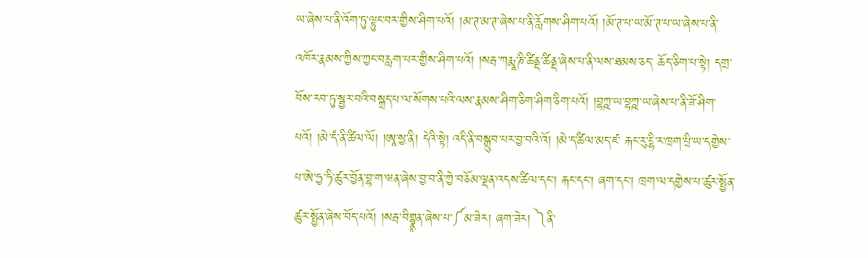ཡ་ཞེས་པ་ནི་འོག་ཏུ་ལྟུང་བར་གྱིས་ཤིག་པའོ། །མ་ཊ་མ་ཊ་ཞེས་པ་ནི་རློགས་ཤིག་པའོ། །མོ་ཊ་པ་ཡ་མོ་ཊ་པ་ཡ་ཞེས་པ་ནི་འཁོར་རྣམས་ཀྱིས་ཀྱང་བརླག་པར་གྱིས་ཤིག་པའོ། །སརྦ་ཀརྨཱ་ཎི་ཚིནྡ་ཚིནྡ་ཞེས་པ་ནི་ལས་ཐམས་ཅད་ ཆོད་ཅིག་པ་སྟེ། དགྲ་བོས་རབ་ཏུ་སྦྱར་བའི་བསྐྲད་པ་ལ་སོགས་པའི་ལས་རྣམས་ཤིག་ཅིག་ཤིག་ཅིག་པའོ། །བྷཀྵ་ཡ་བྷཀྵ་ཡ་ཞེས་པ་ནི་ཟོ་ཤིག་པའོ། །མེ་དཾ་ནི་ཚིལ་ལོ། །ཨཱ་སྱ་ནི། དེའི་སྟེ། འདི་ནི་བསྒྲུབ་པར་བྱ་བའི་འོ། །མེ་ད་ཚིལ་མད་ཛ་ རྐང་རུ་ངྷི་ར་ཁྲག་པྲི་ཡ་དགྱེས་པ་ཨེ་ཧྱ་ཧི་ཚུར་བྱོན་བྷ་ག་ཝན་ཞེས་བྱ་བ་ནི་ཀྱེ་བཅོམ་ལྡན་འདས་ཚིལ་དང་། རྐང་དང་། ཞག་དང་། ཁྲག་ལ་དགྱེས་པ་ཚུར་སྤྱོན་ཚུར་སྤྱོན་ཞེས་བོད་པའོ། །སརྦ་བིགྷྣཱན་ཞེས་པ་༼མ་ཟེར། ཞག་ཟེར། ༽ནི་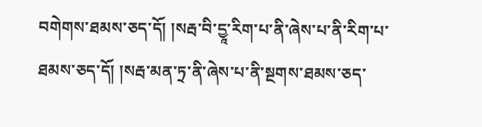བགེགས་ཐམས་ཅད་དོ། །སརྦ་བི་དྱཱ་རིག་པ་ནི་ཞེས་པ་ནི་རིག་པ་ཐམས་ཅད་དོ། །སརྦ་མན་ཏྲ་ནི་ཞེས་པ་ནི་སྔགས་ཐམས་ཅད་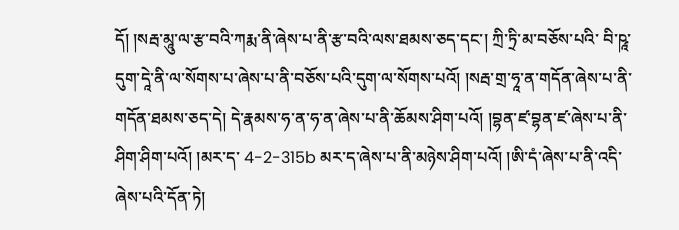དོ། །སརྦ་མཱུ་ལ་རྩ་བའི་ཀརྨ་ནི་ཞེས་པ་ནི་རྩ་བའི་ལས་ཐམས་ཅད་དང་། ཀྲི་ཏྲི་མ་བཅོས་པའི་ བི་ཥཱ་དུག་དཱེ་ནི་ལ་སོགས་པ་ཞེས་པ་ནི་བཅོས་པའི་དུག་ལ་སོགས་པའོ། །སརྦ་གྲ་ཧཱ་ན་གདོན་ཞེས་པ་ནི་གདོན་ཐམས་ཅད་དེ། དེ་རྣམས་ཧ་ན་ཧ་ན་ཞེས་པ་ནི་ཆོམས་ཤིག་པའོ། །བྷན་ཛ་བྷན་ཛ་ཞེས་པ་ནི་ཤིག་ཤིག་པའོ། །མར་ད་ 4-2-315b མར་ད་ཞེས་པ་ནི་མཉེས་ཤིག་པའོ། །ཨི་དཾ་ཞེས་པ་ནི་འདི་ཞེས་པའི་དོན་ཏེ།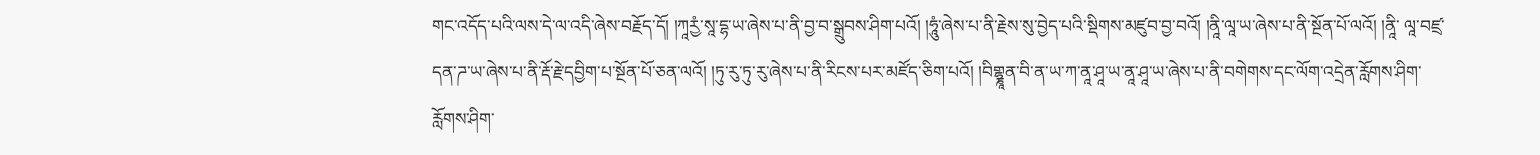གང་འདོད་པའི་ལས་དེ་ལ་འདི་ཞེས་བརྗོད་དོ། །ཀཱརྱཾ་སཱ་དྷ་ཡ་ཞེས་པ་ནི་བྱ་བ་སྒྲུབས་ཤིག་པའོ། །ཧཱུཾ་ཞེས་པ་ནི་རྗེས་སུ་བྱེད་པའི་སྡིགས་མཛུབ་བྱ་བའོ། །ནཱི་ལཱ་ཡ་ཞེས་པ་ནི་སྔོན་པོ་ལའོ། །ནཱི་ ལཱ་བཛྲ་དན་ཌ་ཡ་ཞེས་པ་ནི་རྡོ་རྗེ་དབྱིག་པ་སྔོན་པོ་ཅན་ལའོ། །ཏུ་རུ་ཏུ་རུ་ཞེས་པ་ནི་རིངས་པར་མཛོད་ཅིག་པའོ། །བིགྷྣཱན་བི་ན་ཡ་ཀ་ནཱ་ཤཱ་ཡ་ནཱ་ཤཱ་ཡ་ཞེས་པ་ནི་བགེགས་དང་ལོག་འདྲེན་རློགས་ཤིག་རློགས་ཤིག་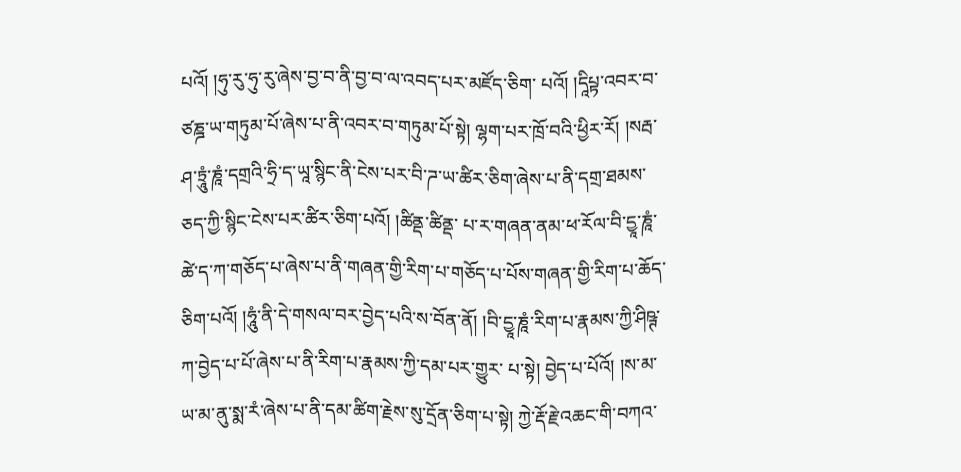པའོ། །ཧུ་རུ་ཧུ་རུ་ཞེས་བྱ་བ་ནི་བྱ་བ་ལ་འབད་པར་མཛོད་ཅིག་ པའོ། །དཱིཔྟ་འབར་བ་ཙཎྜ་ཡ་གཏུམ་པོ་ཞེས་པ་ནི་འབར་བ་གཏུམ་པོ་སྟེ། ལྷག་པར་ཁྲོ་བའི་ཕྱིར་རོ། །སརྦ་ཤ་ཏྲཱུཾ་ཎཱཾ་དགྲའི་ཧྲི་ད་ཡཱ་སྙིང་ནི་ངེས་པར་བི་ཌ་ཡ་ཚིར་ཅིག་ཞེས་པ་ནི་དགྲ་ཐམས་ཅད་ཀྱི་སྙིང་ངེས་པར་ཚིར་ཅིག་པའོ། །ཚིནྡ་ཚིནྡ་ པ་ར་གཞན་ནམ་ཕ་རོལ་བི་དྱཱ་ཎཱཾ་ཚེ་ད་ཀ་གཅོད་པ་ཞེས་པ་ནི་གཞན་གྱི་རིག་པ་གཅོད་པ་པོས་གཞན་གྱི་རིག་པ་ཆོད་ཅིག་པའོ། །ཧཱུཾ་ནི་དེ་གསལ་བར་བྱེད་པའི་ས་བོན་ནོ། །བི་དྱཱ་ཎཱཾ་རིག་པ་རྣམས་ཀྱི་ཤིཥྚ་ཀ་བྱེད་པ་པོ་ཞེས་པ་ནི་རིག་པ་རྣམས་ཀྱི་དམ་པར་གྱུར་ པ་སྟེ། བྱེད་པ་པོའོ། །ས་མ་ཡ་མ་ནུ་སྨ་རཾ་ཞེས་པ་ནི་དམ་ཚིག་རྗེས་སུ་དྲོན་ཅིག་པ་སྟེ། ཀྱེ་རྡོ་རྗེ་འཆང་གི་བཀའ་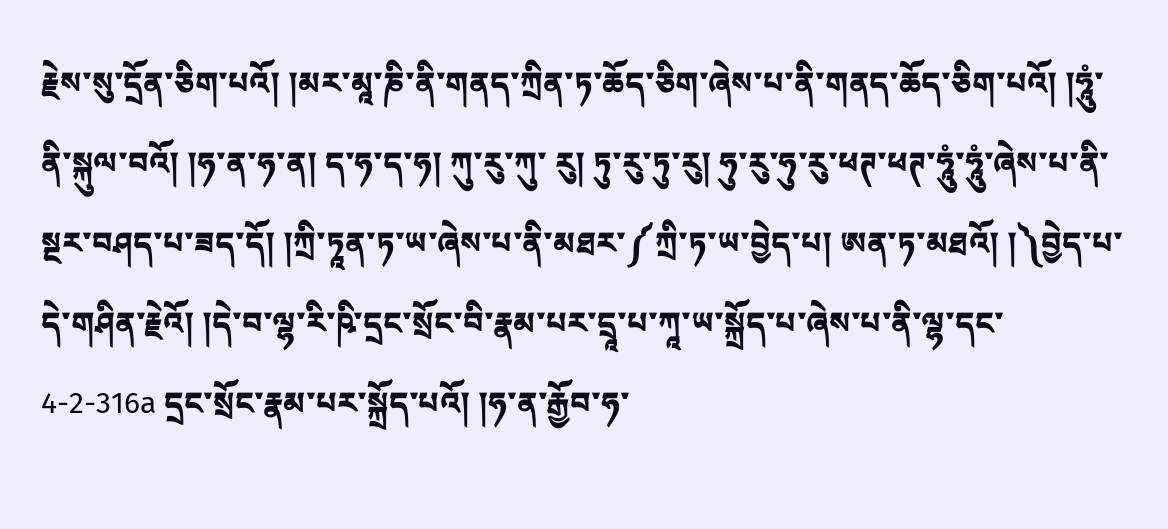རྗེས་སུ་དྲོན་ཅིག་པའོ། །མར་མཱ་ཎི་ནི་གནད་ཀྲིན་ཏ་ཆོད་ཅིག་ཞེས་པ་ནི་གནད་ཆོད་ཅིག་པའོ། །ཧཱུཾ་ནི་སྐུལ་བའོ། །ཧ་ན་ཧ་ན། ད་ཧ་ད་ཧ། ཀུ་རུ་ཀུ་ རུ། ཏུ་རུ་ཏུ་རུ། ཧུ་རུ་ཧུ་རུ་ཕཊ་ཕཊ་ཧཱུཾ་ཧཱུཾ་ཞེས་པ་ནི་སྔར་བཤད་པ་ཟད་དོ། །ཀྲི་ཏཱན་ཏ་ཡ་ཞེས་པ་ནི་མཐར་༼ཀྲི་ཏ་ཡ་བྱེད་པ། ཨན་ཏ་མཐའོ། །༽བྱེད་པ་དེ་གཤིན་རྗེའོ། །དེ་བ་ལྷ་རི་ཥི་དྲང་སྲོང་བི་རྣམ་པར་དྲཱ་པ་ཀཱ་ཡ་སྐྲོད་པ་ཞེས་པ་ནི་ལྷ་དང་ 4-2-316a དྲང་སྲོང་རྣམ་པར་སྐྲོད་པའོ། །ཧ་ན་རྒྱོབ་ཧ་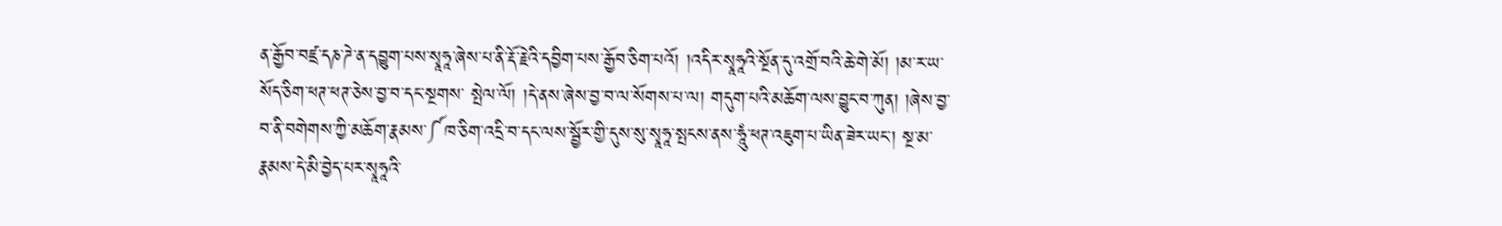ན་རྒྱོབ་བཛྲ་དཎ་ཌེ་ན་དབྱུག་པས་སྭཱཧཱ་ཞེས་པ་ནི་རྡོ་རྗེའི་དབྱིག་པས་རྒྱོབ་ཅིག་པའོ། །འདིར་སྭཱཧཱའི་སྔོན་དུ་འགྲོ་བའི་ཆེ་གེ་མོ། །མ་ར་ཡ་སོད་ཅིག་ཕཊ་ཕཊ་ཅེས་བྱ་བ་དང་སྔགས་ སྤེལ་ལོ། །དེ་ནས་ཞེས་བྱ་བ་ལ་སོགས་པ་ལ། གདུག་པའི་མཆོག་ལས་བྱུང་བ་ཀུན། །ཞེས་བྱ་བ་ནི་བགེགས་ཀྱི་མཆོག་རྣམས་༼ཁ་ཅིག་འདྲི་བ་དང་ལས་སྦྱོར་གྱི་དུས་སུ་སྭཱཧཱ་སྤངས་ནས་ཧཱུཾ་ཕཊ་འཇུག་པ་ཡིན་ཟེར་ཡང་། སྔ་མ་རྣམས་དེ་མི་བྱེད་པར་སྭཱཧཱའི་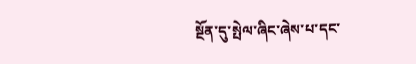སྔོན་དུ་སྤེལ་ཞིང་ཞེས་པ་དང་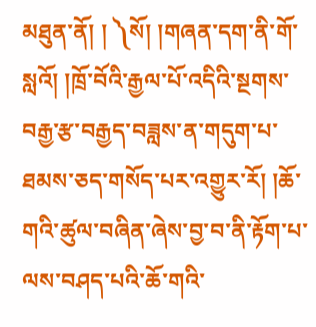མཐུན་ནོ། ། ༽སོ། །གཞན་དག་ནི་གོ་སླའོ། །ཁྲོ་བོའི་རྒྱལ་པོ་འདིའི་སྔགས་བརྒྱ་རྩ་བརྒྱད་བཟླས་ན་གདུག་པ་ཐམས་ཅད་གསོད་པར་འགྱུར་རོ། །ཆོ་གའི་ཚུལ་བཞིན་ཞེས་བྱ་བ་ནི་རྟོག་པ་ལས་བཤད་པའི་ཆོ་གའི་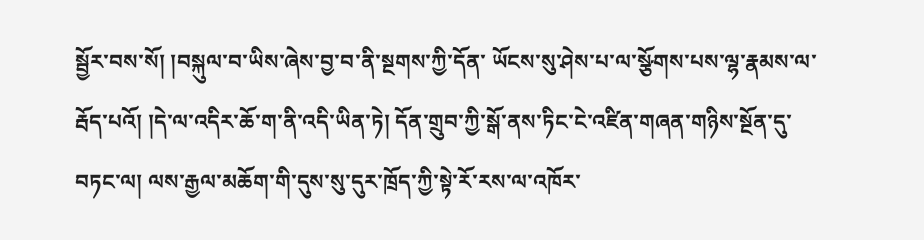སྦྱོར་བས་སོ། །བསྐུལ་བ་ཡིས་ཞེས་བྱ་བ་ནི་སྔགས་ཀྱི་དོན་ ཡོངས་སུ་ཤེས་པ་ལ་སྩོགས་པས་ལྷ་རྣམས་ལ་རྦོད་པའོ། །དེ་ལ་འདིར་ཆོ་ག་ནི་འདི་ཡིན་ཏེ། དོན་གྲུབ་ཀྱི་སྒོ་ནས་ཏིང་ངེ་འཛིན་གཞན་གཉིས་སྔོན་དུ་བཏང་ལ། ལས་རྒྱལ་མཆོག་གི་དུས་སུ་དུར་ཁྲོད་ཀྱི་སྟེ་རོ་རས་ལ་འཁོར་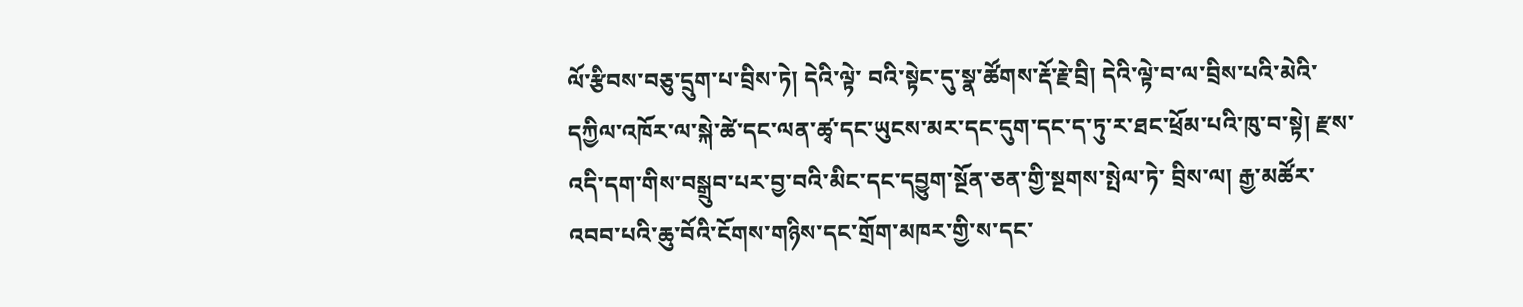ལོ་རྩིབས་བཅུ་དྲུག་པ་བྲིས་ཏེ། དེའི་ལྟེ་ བའི་སྟེང་དུ་སྣ་ཚོགས་རྡོ་རྗེ་བྲི། དེའི་ལྟེ་བ་ལ་བྲིས་པའི་མེའི་དཀྱིལ་འཁོར་ལ་སྐེ་ཚེ་དང་ལན་ཚྭ་དང་ཡུངས་མར་དང་དུག་དང་ད་ཏུ་ར་ཐང་ཕྲོམ་པའི་ཁུ་བ་སྟེ། རྫས་འདི་དག་གིས་བསྒྲུབ་པར་བྱ་བའི་མིང་དང་དབྱུག་སྔོན་ཅན་གྱི་སྔགས་སྤེལ་ཏེ་ བྲིས་ལ། རྒྱ་མཚོར་འབབ་པའི་ཆུ་བོའི་ངོགས་གཉིས་དང་གྲོག་མཁར་གྱི་ས་དང་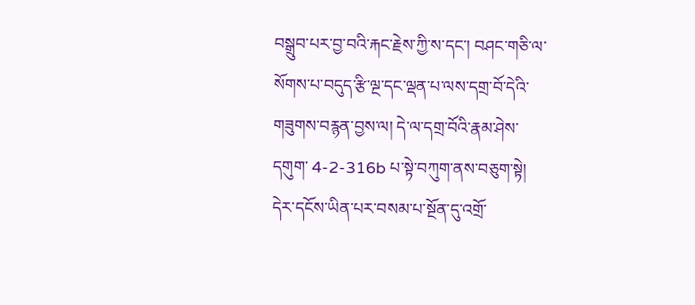བསྒྲུབ་པར་བྱ་བའི་རྐང་རྗེས་ཀྱི་ས་དང་། བཤང་གཅི་ལ་སོགས་པ་བདུད་རྩི་ལྔ་དང་ལྡན་པ་ལས་དགྲ་བོ་དེའི་གཟུགས་བརྙན་བྱས་ལ། དེ་ལ་དགྲ་བོའི་རྣམ་ཤེས་དགུག་ 4-2-316b པ་སྟེ་བཀུག་ནས་བཅུག་སྟེ། དེར་དངོས་ཡིན་པར་བསམ་པ་སྔོན་དུ་འགྲོ་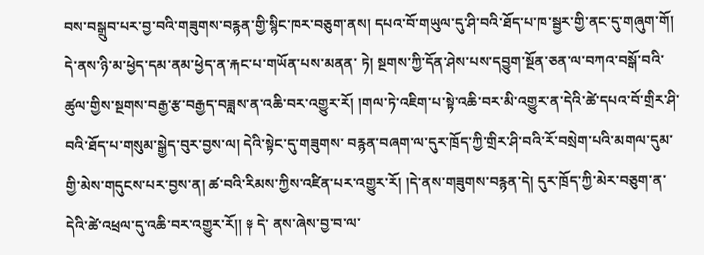བས་བསྒྲུབ་པར་བྱ་བའི་གཟུགས་བརྙན་གྱི་སྙིང་ཁར་བཅུག་ནས། དཔའ་བོ་གཡུལ་དུ་ཤི་བའི་ཐོད་པ་ཁ་སྦྱར་གྱི་ནང་དུ་གཞུག་གོ། དེ་ནས་ཉི་མ་ཕྱེད་དམ་ནམ་ཕྱེད་ན་རྐང་པ་གཡོན་པས་མནན་ ཏེ། སྔགས་ཀྱི་དོན་ཤེས་པས་དབྱུག་སྔོན་ཅན་ལ་བཀའ་བསྒོ་བའི་ཚུལ་གྱིས་སྔགས་བརྒྱ་རྩ་བརྒྱད་བཟླས་ན་འཆི་བར་འགྱུར་རོ། །གལ་ཏེ་འཇིག་པ་སྟེ་འཆི་བར་མི་འགྱུར་ན་དེའི་ཚེ་དཔའ་བོ་གྲིར་ཤི་བའི་ཐོད་པ་གསུམ་སྒྱེད་བུར་བྱས་ལ། དེའི་སྟེང་དུ་གཟུགས་ བརྙན་བཞག་ལ་དུར་ཁྲོད་ཀྱི་གྲིར་ཤི་བའི་རོ་བསྲེག་པའི་མགལ་དུམ་གྱི་མེས་གདུངས་པར་བྱས་ན། ཚ་བའི་རིམས་ཀྱིས་འཛིན་པར་འགྱུར་རོ། །དེ་ནས་གཟུགས་བརྙན་དེ། དུར་ཁྲོད་ཀྱི་མེར་བཅུག་ན་དེའི་ཚེ་འཕྲལ་དུ་འཆི་བར་འགྱུར་རོ།། ༈ དེ་ ནས་ཞེས་བྱ་བ་ལ་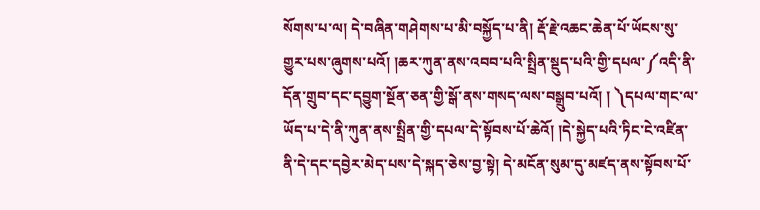སོགས་པ་ལ། དེ་བཞིན་གཤེགས་པ་མི་བསྐྱོད་པ་ནི། རྡོ་རྗེ་འཆང་ཆེན་པོ་ཡོངས་སུ་གྱུར་པས་ཞུགས་པའོ། །ཆར་ཀུན་ནས་འབབ་པའི་སྤྲིན་སྡུད་པའི་གྱི་དཔལ་༼འདི་ནི་དོན་གྲུབ་དང་དབྱུག་སྔོན་ཅན་གྱི་སྒོ་ནས་གསད་ལས་བསྒྲུབ་པའོ། ། ༽དཔལ་གང་ལ་ཡོད་པ་དེ་ནི་ཀུན་ནས་སྤྲིན་གྱི་དཔལ་དེ་སྟོབས་པོ་ཆེའོ། །དེ་སྐྱེད་པའི་ཏིང་ངེ་འཛིན་ནི་དེ་དང་དབྱེར་མེད་པས་དེ་སྐད་ཅེས་བྱ་སྟེ། དེ་མངོན་སུམ་དུ་མཛད་ནས་སྟོབས་པོ་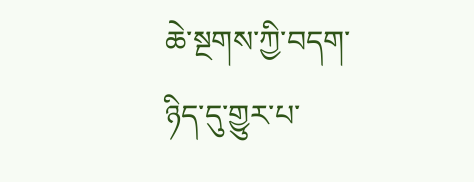ཆེ་སྔགས་ཀྱི་བདག་ཉིད་དུ་གྱུར་པ་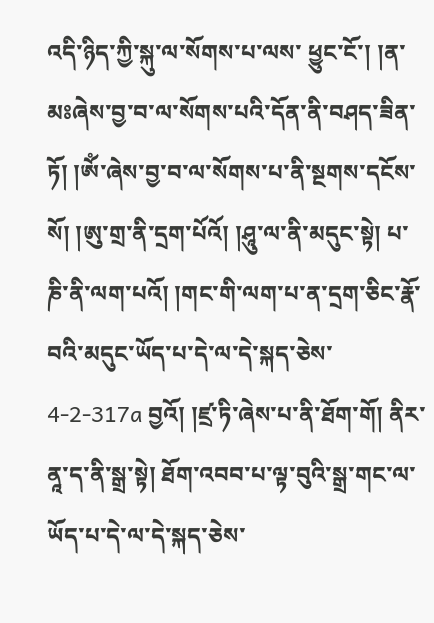འདི་ཉིད་ཀྱི་སྐུ་ལ་སོགས་པ་ལས་ ཕྱུང་ངོ་། །ན་མཿཞེས་བྱ་བ་ལ་སོགས་པའི་དོན་ནི་བཤད་ཟིན་ཏོ། །ཨོཾ་ཞེས་བྱ་བ་ལ་སོགས་པ་ནི་སྔགས་དངོས་སོ། །ཨུ་གྲ་ནི་དྲག་པོའོ། །ཤཱུ་ལ་ནི་མདུང་སྟེ། པ་ཎི་ནི་ལག་པའོ། །གང་གི་ལག་པ་ན་དྲག་ཅིང་རྣོ་བའི་མདུང་ཡོད་པ་དེ་ལ་དེ་སྐད་ཅེས་ 4-2-317a བྱའོ། །ཛྲ་ཏི་ཞེས་པ་ནི་ཐོག་གོ། ནིར་ནཱ་ད་ནི་སྒྲ་སྟེ། ཐོག་འབབ་པ་ལྟ་བུའི་སྒྲ་གང་ལ་ཡོད་པ་དེ་ལ་དེ་སྐད་ཅེས་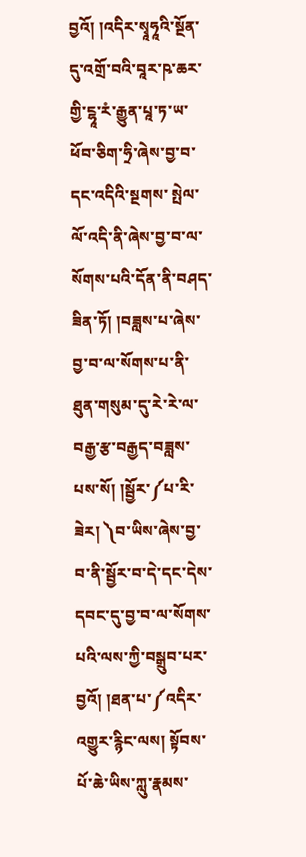བྱའོ། །འདིར་སྭཱཧཱའི་སྔོན་དུ་འགྲོ་བའི་བཱར་ཥ་ཆར་གྱི་ངྷཱ་རཾ་རྒྱུན་པཱ་ཏ་ཡ་ཕོབ་ཅིག་ཧྲི་ཞེས་བྱ་བ་དང་འདིའི་སྔགས་ སྤེལ་ལོ་འདི་ནི་ཞེས་བྱ་བ་ལ་སོགས་པའི་དོན་ནི་བཤད་ཟིན་ཏོ། །བཟླས་པ་ཞེས་བྱ་བ་ལ་སོགས་པ་ནི་ཐུན་གསུམ་དུ་རེ་རེ་ལ་བརྒྱ་རྩ་བརྒྱད་བཟླས་པས་སོ། །སྦྱོར་༼པ་རི་ཟེར། ༽བ་ཡིས་ཞེས་བྱ་བ་ནི་སྦྱོར་བ་དེ་དང་དེས་དབང་དུ་བྱ་བ་ལ་སོགས་ པའི་ལས་ཀྱི་བསྒྲུབ་པར་བྱའོ། །ཐན་པ་༼འདིར་འགྱུར་རྙིང་ལས། སྟོབས་པོ་ཆེ་ཡིས་ཀླུ་རྣམས་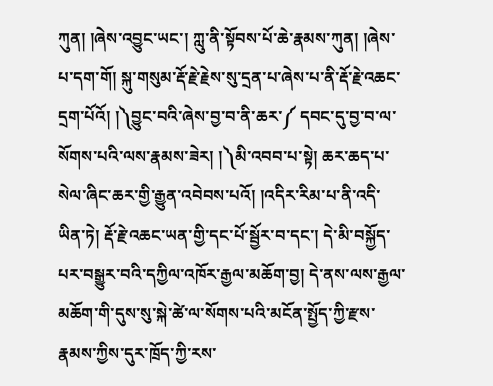ཀུན། །ཞེས་འབྱུང་ཡང་། ཀླུ་ནི་སྟོབས་པོ་ཆེ་རྣམས་ཀུན། །ཞེས་པ་དག་གོ། སྐུ་གསུམ་རྡོ་རྗེ་རྗེས་སུ་དྲན་པ་ཞེས་པ་ནི་རྡོ་རྗེ་འཆང་དྲག་པོའོ། །༽བྱུང་བའི་ཞེས་བྱ་བ་ནི་ཆར་༼ དབང་དུ་བྱ་བ་ལ་སོགས་པའི་ལས་རྣམས་ཟེར། །༽མི་འབབ་པ་སྟེ། ཆར་ཆད་པ་སེལ་ཞིང་ཆར་གྱི་རྒྱུན་འབེབས་པའོ། །འདིར་རིམ་པ་ནི་འདི་ཡིན་ཏེ། རྡོ་རྗེ་འཆང་ཡན་གྱི་དང་པོ་སྦྱོར་བ་དང་། དེ་མི་བསྐྱོད་པར་བསྒྱུར་བའི་དཀྱིལ་འཁོར་རྒྱལ་མཆོག་བྱ། དེ་ནས་ལས་རྒྱལ་ མཆོག་གི་དུས་སུ་སྐེ་ཚེ་ལ་སོགས་པའི་མངོན་སྤྱོད་ཀྱི་རྫས་རྣམས་ཀྱིས་དུར་ཁྲོད་ཀྱི་རས་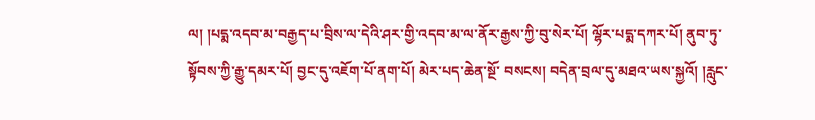ལ། །པདྨ་འདབ་མ་བརྒྱད་པ་བྲིས་ལ་དེའི་ཤར་གྱི་འདབ་མ་ལ་ནོར་རྒྱས་ཀྱི་བུ་སེར་པོ། ལྷོར་པདྨ་དཀར་པོ། ནུབ་ཏུ་སྟོབས་ཀྱི་རྒྱུ་དམར་པོ། བྱང་དུ་འཇོག་པོ་ནག་པོ། མེར་པད་ཆེན་སྔོ་ བསངས། བདེན་བྲལ་དུ་མཐའ་ཡས་སྐྱའོ། །རླུང་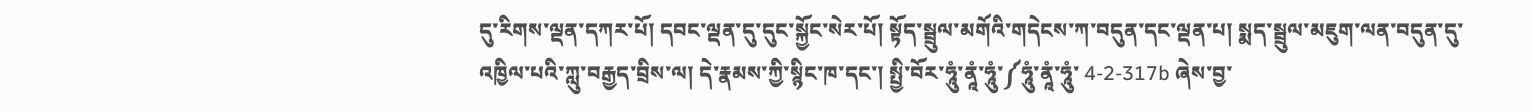དུ་རིགས་ལྡན་དཀར་པོ། དབང་ལྡན་དུ་དུང་སྐྱོང་སེར་པོ། སྟོད་སྦྲུལ་མགོའི་གདེངས་ཀ་བདུན་དང་ལྡན་པ། སྨད་སྦྲུལ་མཇུག་ལན་བདུན་དུ་འཁྱིལ་པའི་ཀླུ་བརྒྱད་བྲིས་ལ། དེ་རྣམས་ཀྱི་སྙིང་ཁ་དང་། སྤྱི་བོར་ཧཱུཾ་ནཱཾ་ཧཱུཾ་༼ཧཱུཾ་ནཱཾ་ཧཱུཾ་ 4-2-317b ཞེས་བྱ་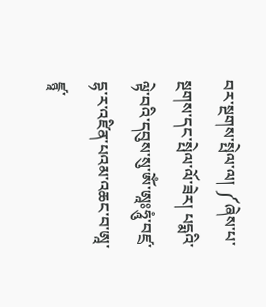བར་སྔགས་སྤེལ་ལ། ༼ཞེས་པ་སྔགས་དང་སྤེལ་ལོ་ཟེར། པདྨའི་ལྟེ་བའི་དབུས་སུ་ཨོཾ་ཨཱཿཧཱུཾ་བཛྲ་དྷ་ར་འཛིན་པའམ་འཆང་བ་ཨཱ་ཛྙཱ་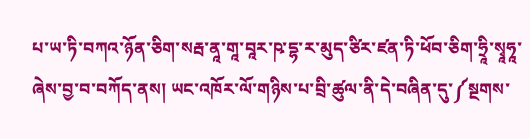པ་ཡ་ཏི་བཀའ་ཉོན་ཅིག་སརྦ་ནཱ་གཱ་བཱར་ཥ་དྷ་ར་མུད་ཙིར་ཛན་ཏི་ཕོབ་ཅིག་ཧྲཱི་སྭཱཧཱ་ཞེས་བྱ་བ་བཀོད་ནས། ཡང་འཁོར་ལོ་གཉིས་པ་བྲི་ཚུལ་ནི་དེ་བཞིན་དུ་༼སྔགས་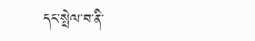དང་སྤེལ་བ་ནི་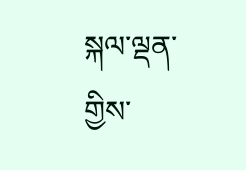སྐལ་ལྡན་གྱིས་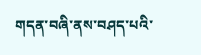གདན་བཞི་ནས་བཤད་པའི་